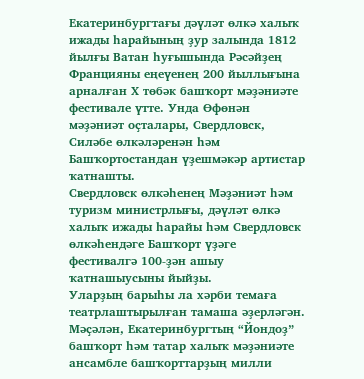Екатеринбургтағы дәүләт өлкә халыҡ ижады һарайының ҙур залында 1812 йылғы Ватан һуғышында Рәсәйҙең Францияны еңеүенең 200 йыллығына арналған Х төбәк башҡорт мәҙәниәте фестивале үтте. Унда Өфөнән мәҙәниәт оҫталары, Свердловск, Силәбе өлкәләренән һәм Башҡортостандан үҙешмәкәр артистар ҡатнашты.
Свердловск өлкәһенең Мәҙәниәт һәм туризм министрлығы, дәүләт өлкә халыҡ ижады һарайы һәм Свердловск өлкәһендәге Башҡорт үҙәге фестивалгә 100-ҙән ашыу ҡатнашыусыны йыйҙы.
Уларҙың барыһы ла хәрби темаға театрлаштырылған тамаша әҙерләгән. Мәҫәлән, Екатеринбургтың “Йондоҙ” башҡорт һәм татар халыҡ мәҙәниәте ансамбле башҡорттарҙың милли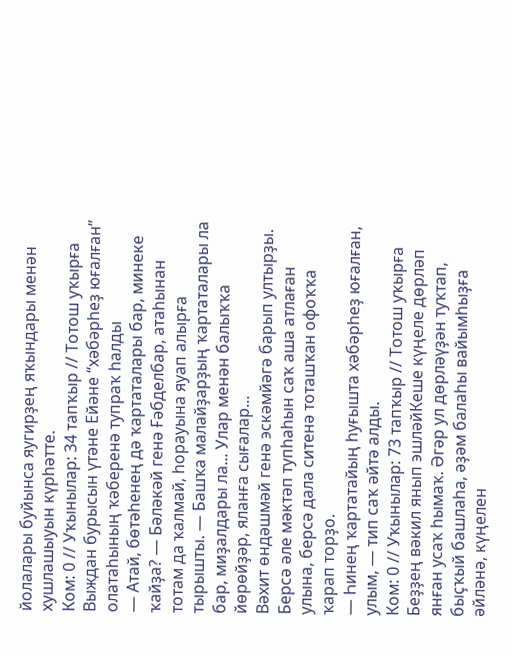йолалары буйынса яугирҙең яҡындары менән хушлашыуын күрһәтте.
Ком: 0 // Уҡынылар: 34 тапҡыр // Тотош уҡырға
Выждан бурысын үтәне Ейәне “хәбәрһеҙ юғалған” олатаһының ҡәберенә тупраҡ һалды
— Атай, бөтәһенең дә ҡартаталары бар, минеке ҡайҙа? — Бәләкәй генә Ғәбделбар, атаһынан тотам да ҡалмай, һорауына яуап алырға тырышты. — Башҡа малайҙарҙың ҡартаталары ла бар, миҙалдары ла... Улар менән балыҡҡа йөрөйҙәр, яланға сығалар...
Вәхит өндәшмәй генә эскәмйәгә барып ултырҙы. Берсә әле мәктәп тупһаһын саҡ аша атлаған улына, берсә дала ситенә тоташҡан офоҡҡа ҡарап торҙо.
— Һинең ҡартатайың һуғышта хәбәрһеҙ юғалған, улым, — тип саҡ әйтә алды.
Ком: 0 // Уҡынылар: 73 тапҡыр // Тотош уҡырға
Беҙҙең вәкил янып эшләйКеше күңеле дөрләп янған усаҡ һымаҡ. Әгәр ул дөрләүҙән туҡтап, быҫҡый башлаһа, әҙәм балаһы вайымһыҙға әйләнә, күңелен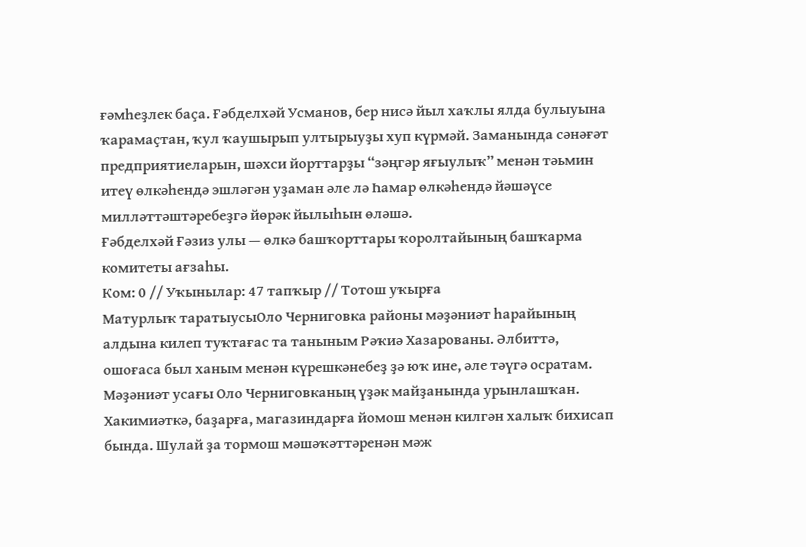ғәмһеҙлек баҫа. Ғәбделхәй Усманов, бер нисә йыл хаҡлы ялда булыуына ҡарамаҫтан, ҡул ҡаушырып ултырыуҙы хуп күрмәй. Заманында сәнәғәт предприятиеларын, шәхси йорттарҙы “зәңгәр яғыулыҡ” менән тәьмин итеү өлкәһендә эшләгән уҙаман әле лә Һамар өлкәһендә йәшәүсе милләттәштәребеҙгә йөрәк йылыһын өләшә.
Ғәбделхәй Ғәзиз улы — өлкә башҡорттары ҡоролтайының башҡарма комитеты ағзаһы.
Ком: 0 // Уҡынылар: 47 тапҡыр // Тотош уҡырға
Матурлыҡ таратыусыОло Черниговка районы мәҙәниәт һарайының алдына килеп туҡтағас та таныным Рәҡиә Хазарованы. Әлбиттә, ошоғаса был ханым менән күрешкәнебеҙ ҙә юҡ ине, әле тәүгә осратам.
Мәҙәниәт усағы Оло Черниговканың үҙәк майҙанында урынлашҡан. Хакимиәткә, баҙарға, магазиндарға йомош менән килгән халыҡ бихисап бында. Шулай ҙа тормош мәшәҡәттәренән мәж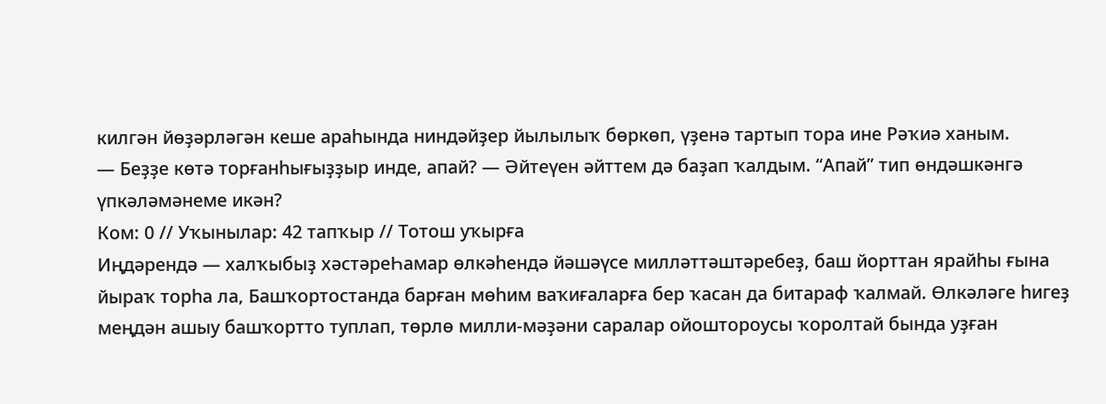килгән йөҙәрләгән кеше араһында ниндәйҙер йылылыҡ бөркөп, үҙенә тартып тора ине Рәҡиә ханым.
— Беҙҙе көтә торғанһығыҙҙыр инде, апай? — Әйтеүен әйттем дә баҙап ҡалдым. “Апай” тип өндәшкәнгә үпкәләмәнеме икән?
Ком: 0 // Уҡынылар: 42 тапҡыр // Тотош уҡырға
Иңдәрендә — халҡыбыҙ хәстәреҺамар өлкәһендә йәшәүсе милләттәштәребеҙ, баш йорттан ярайһы ғына йыраҡ торһа ла, Башҡортостанда барған мөһим ваҡиғаларға бер ҡасан да битараф ҡалмай. Өлкәләге һигеҙ меңдән ашыу башҡортто туплап, төрлө милли-мәҙәни саралар ойоштороусы ҡоролтай бында уҙған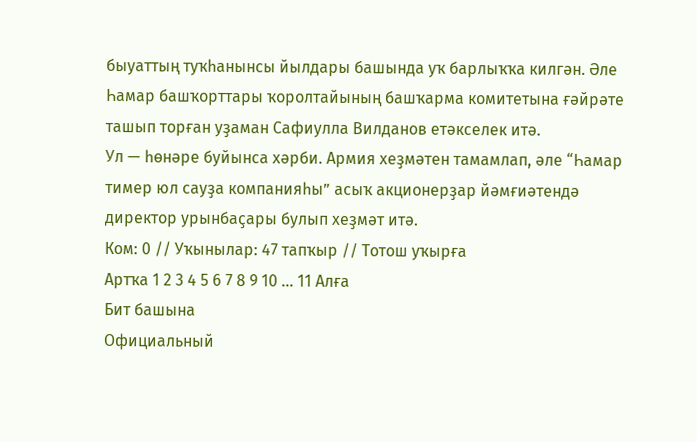быуаттың туҡһанынсы йылдары башында уҡ барлыҡҡа килгән. Әле Һамар башҡорттары ҡоролтайының башҡарма комитетына ғәйрәте ташып торған уҙаман Сафиулла Вилданов етәкселек итә.
Ул — һөнәре буйынса хәрби. Армия хеҙмәтен тамамлап, әле “Һамар тимер юл сауҙа компанияһы” асыҡ акционерҙар йәмғиәтендә директор урынбаҫары булып хеҙмәт итә.
Ком: 0 // Уҡынылар: 47 тапҡыр // Тотош уҡырға
Артҡа 1 2 3 4 5 6 7 8 9 10 ... 11 Алға
Бит башына
Официальный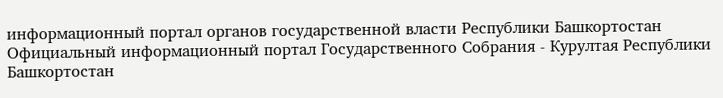информационный портал органов государственной власти Республики Башкортостан  Официальный информационный портал Государственного Собрания - Курултая Республики Башкортостан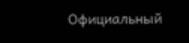Официальный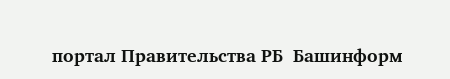портал Правительства РБ  Башинформ